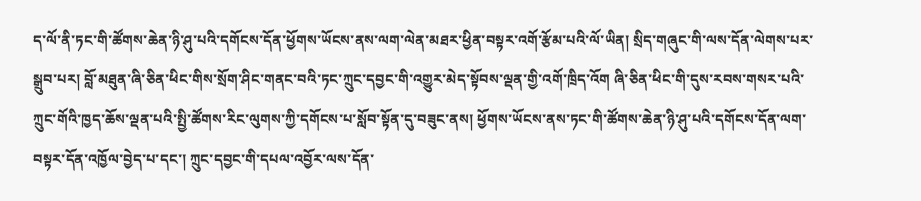ད་ལོ་ནི་ཏང་གི་ཚོགས་ཆེན་ཉི་ཤུ་པའི་དགོངས་དོན་ཕྱོགས་ཡོངས་ནས་ལག་ལེན་མཐར་ཕྱིན་བསྟར་འགོ་རྩོམ་པའི་ལོ་ཡིན། སྲིད་གཞུང་གི་ལས་དོན་ལེགས་པར་སྒྲུབ་པར། བློ་མཐུན་ཞི་ཅིན་ཕིང་གིས་སྲོག་ཤིང་གནང་བའི་ཏང་ཀྲུང་དབྱང་གི་འགྱུར་མེད་སྟོབས་ལྡན་གྱི་འགོ་ཁྲིད་འོག ཞི་ཅིན་ཕིང་གི་དུས་རབས་གསར་པའི་ཀྲུང་གོའི་ཁྱད་ཆོས་ལྡན་པའི་སྤྱི་ཚོགས་རིང་ལུགས་ཀྱི་དགོངས་པ་སློབ་སྟོན་དུ་བཟུང་ནས། ཕྱོགས་ཡོངས་ནས་ཏང་གི་ཚོགས་ཆེན་ཉི་ཤུ་པའི་དགོངས་དོན་ལག་བསྟར་དོན་འཁྱོལ་བྱེད་པ་དང་། ཀྲུང་དབྱང་གི་དཔལ་འབྱོར་ལས་དོན་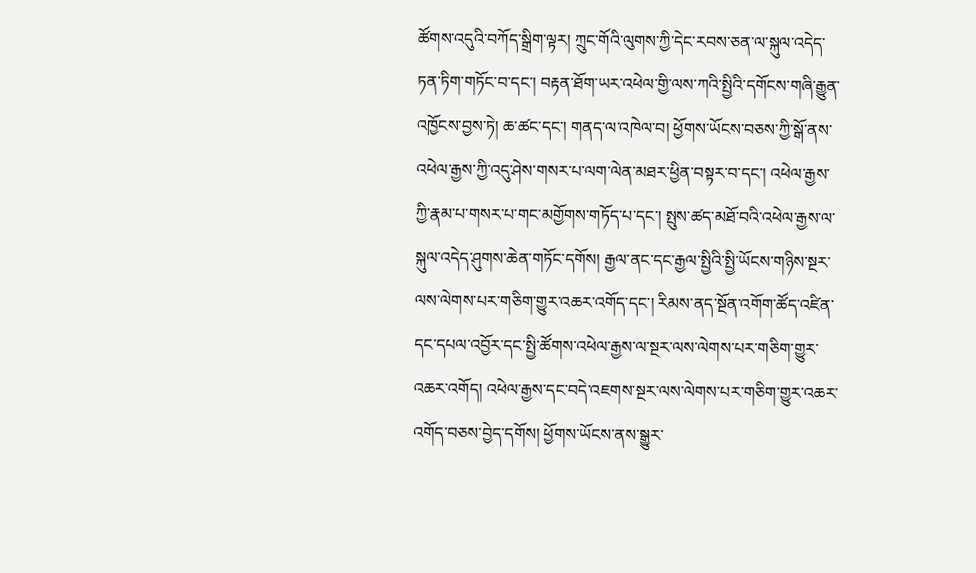ཚོགས་འདུའི་བཀོད་སྒྲིག་ལྟར། ཀྲུང་གོའི་ལུགས་ཀྱི་དེང་རབས་ཅན་ལ་སྐུལ་འདེད་ཏན་ཏིག་གཏོང་བ་དང་། བརྟན་ཐོག་ཡར་འཕེལ་གྱི་ལས་ཀའི་སྤྱིའི་དགོངས་གཞི་རྒྱུན་འཁྱོངས་བྱས་ཏེ། ཆ་ཚང་དང་། གནད་ལ་འཁེལ་བ། ཕྱོགས་ཡོངས་བཅས་ཀྱི་སྒོ་ནས་འཕེལ་རྒྱས་ཀྱི་འདུ་ཤེས་གསར་པ་ལག་ལེན་མཐར་ཕྱིན་བསྟར་བ་དང་། འཕེལ་རྒྱས་ཀྱི་རྣམ་པ་གསར་པ་གང་མགྱོགས་གཏོད་པ་དང་། སྤུས་ཚད་མཐོ་བའི་འཕེལ་རྒྱས་ལ་སྐུལ་འདེད་ཤུགས་ཆེན་གཏོང་དགོས། རྒྱལ་ནང་དང་རྒྱལ་སྤྱིའི་སྤྱི་ཡོངས་གཉིས་སྔར་ལས་ལེགས་པར་གཅིག་གྱུར་འཆར་འགོད་དང་། རིམས་ནད་སྔོན་འགོག་ཚོད་འཛིན་དང་དཔལ་འབྱོར་དང་སྤྱི་ཚོགས་འཕེལ་རྒྱས་ལ་སྔར་ལས་ལེགས་པར་གཅིག་གྱུར་འཆར་འགོད། འཕེལ་རྒྱས་དང་བདེ་འཇགས་སྔར་ལས་ལེགས་པར་གཅིག་གྱུར་འཆར་འགོད་བཅས་བྱེད་དགོས། ཕྱོགས་ཡོངས་ནས་སྒྱུར་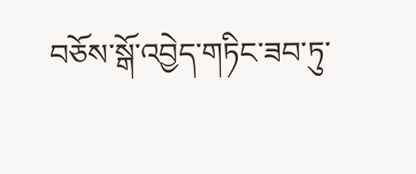བཅོས་སྒོ་འབྱེད་གཏིང་ཟབ་ཏུ་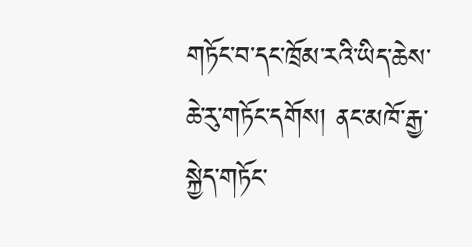གཏོང་བ་དང་ཁྲོམ་རའི་ཡིད་ཆེས་ཆེ་རུ་གཏོང་དགོས། ནང་མཁོ་རྒྱ་སྐྱེད་གཏོང་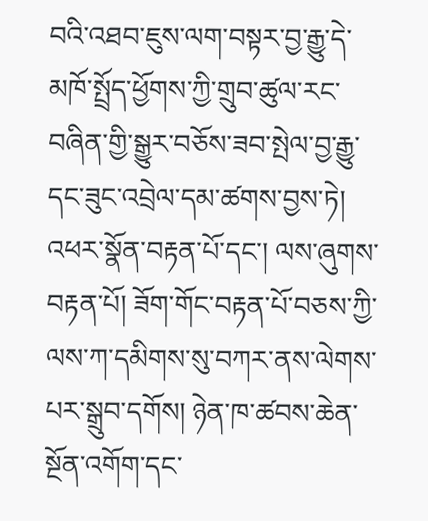བའི་འཐབ་ཇུས་ལག་བསྟར་བྱ་རྒྱུ་དེ་མཁོ་སྤྲོད་ཕྱོགས་ཀྱི་གྲུབ་ཚུལ་རང་བཞིན་གྱི་སྒྱུར་བཅོས་ཟབ་སྤེལ་བྱ་རྒྱུ་དང་ཟུང་འབྲེལ་དམ་ཚགས་བྱས་ཏེ། འཕར་སྣོན་བརྟན་པོ་དང་། ལས་ཞུགས་བརྟན་པོ། ཟོག་གོང་བརྟན་པོ་བཅས་ཀྱི་ལས་ཀ་དམིགས་སུ་བཀར་ནས་ལེགས་པར་སྒྲུབ་དགོས། ཉེན་ཁ་ཚབས་ཆེན་སྔོན་འགོག་དང་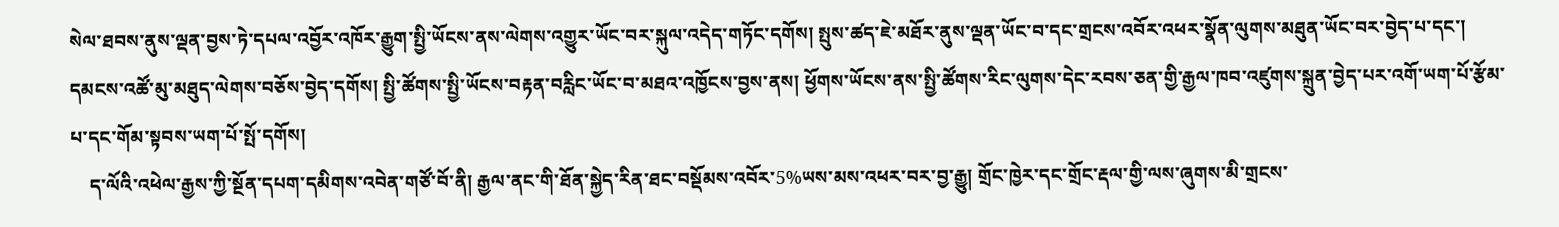སེལ་ཐབས་ནུས་ལྡན་བྱས་ཏེ་དཔལ་འབྱོར་འཁོར་རྒྱུག་སྤྱི་ཡོངས་ནས་ལེགས་འགྱུར་ཡོང་བར་སྐུལ་འདེད་གཏོང་དགོས། སྤུས་ཚད་ཇེ་མཐོར་ནུས་ལྡན་ཡོང་བ་དང་གྲངས་འབོར་འཕར་སྣོན་ལུགས་མཐུན་ཡོང་བར་བྱེད་པ་དང་། དམངས་འཚོ་མུ་མཐུད་ལེགས་བཅོས་བྱེད་དགོས། སྤྱི་ཚོགས་སྤྱི་ཡོངས་བརྟན་བརླིང་ཡོང་བ་མཐའ་འཁྱོངས་བྱས་ནས། ཕྱོགས་ཡོངས་ནས་སྤྱི་ཚོགས་རིང་ལུགས་དེང་རབས་ཅན་གྱི་རྒྱལ་ཁབ་འཛུགས་སྐྲུན་བྱེད་པར་འགོ་ཡག་པོ་རྩོམ་པ་དང་གོམ་སྟབས་ཡག་པོ་སྤོ་དགོས།
    ད་ལོའི་འཕེལ་རྒྱས་ཀྱི་སྔོན་དཔག་དམིགས་འབེན་གཙོ་བོ་ནི། རྒྱལ་ནང་གི་ཐོན་སྐྱེད་རིན་ཐང་བསྡོམས་འབོར་5%ཡས་མས་འཕར་བར་བྱ་རྒྱུ། གྲོང་ཁྱེར་དང་གྲོང་རྡལ་གྱི་ལས་ཞུགས་མི་གྲངས་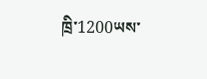ཁྲི་1200ཡས་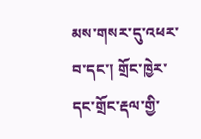མས་གསར་དུ་འཕར་བ་དང་། གྲོང་ཁྱེར་དང་གྲོང་རྡལ་གྱི་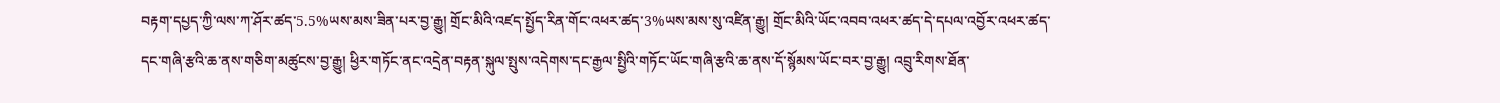བརྟག་དཔྱད་ཀྱི་ལས་ཀ་ཤོར་ཚད་5.5%ཡས་མས་ཟིན་པར་བྱ་རྒྱུ། གྲོང་མིའི་འཛད་སྤྱོད་རིན་གོང་འཕར་ཚད་3%ཡས་མས་སུ་འཛིན་རྒྱུ། གྲོང་མིའི་ཡོང་འབབ་འཕར་ཚད་དེ་དཔལ་འབྱོར་འཕར་ཚད་དང་གཞི་རྩའི་ཆ་ནས་གཅིག་མཚུངས་བྱ་རྒྱུ། ཕྱིར་གཏོང་ནང་འདྲེན་བརྟན་སྐུལ་སྤུས་འདེགས་དང་རྒྱལ་སྤྱིའི་གཏོང་ཡོང་གཞི་རྩའི་ཆ་ནས་དོ་སྙོམས་ཡོང་བར་བྱ་རྒྱུ། འབྲུ་རིགས་ཐོན་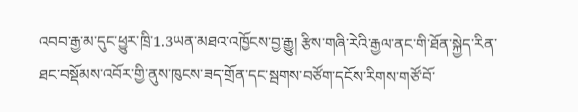འབབ་རྒྱ་མ་དུང་ཕྱུར་ཁྲི་1.3ཡན་མཐའ་འཁྱོངས་བྱ་རྒྱུ། རྩིས་གཞི་རེའི་རྒྱལ་ནང་གི་ཐོན་སྐྱེད་རིན་ཐང་བསྡོམས་འབོར་གྱི་ནུས་ཁུངས་ཟད་གྲོན་དང་སྦགས་བཙོག་དངོས་རིགས་གཙོ་བོ་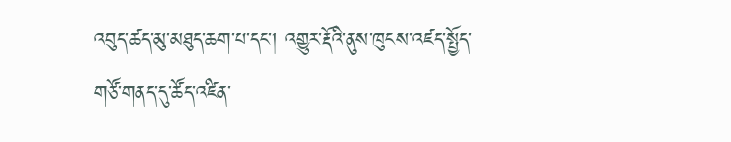འབུད་ཚད་མུ་མཐུད་ཆག་པ་དང་། འགྱུར་རྡོའི་ནུས་ཁུངས་འཛད་སྤྱོད་གཙོ་གནད་དུ་ཚོད་འཛིན་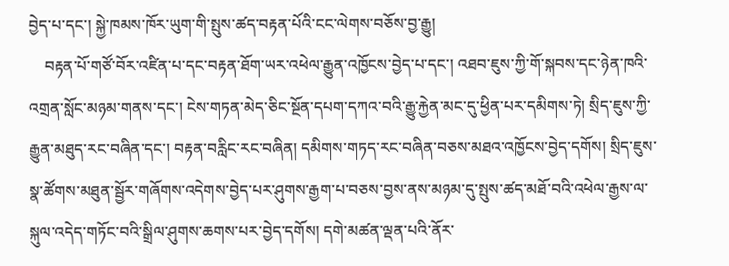བྱེད་པ་དང་། སྐྱེ་ཁམས་ཁོར་ཡུག་གི་སྤུས་ཚད་བརྟན་པོའི་ངང་ལེགས་བཅོས་བྱ་རྒྱུ།
    བརྟན་པོ་གཙོ་བོར་འཛིན་པ་དང་བརྟན་ཐོག་ཡར་འཕེལ་རྒྱུན་འཁྱོངས་བྱེད་པ་དང་། འཐབ་ཇུས་ཀྱི་གོ་སྐབས་དང་ཉེན་ཁའི་འགྲན་སློང་མཉམ་གནས་དང་། ངེས་གཏན་མེད་ཅིང་སྔོན་དཔག་དཀའ་བའི་རྒྱུ་རྐྱེན་མང་དུ་ཕྱིན་པར་དམིགས་ཏེ། སྲིད་ཇུས་ཀྱི་རྒྱུན་མཐུད་རང་བཞིན་དང་། བརྟན་བརླིང་རང་བཞིན། དམིགས་གཏད་རང་བཞིན་བཅས་མཐའ་འཁྱོངས་བྱེད་དགོས། སྲིད་ཇུས་སྣ་ཚོགས་མཐུན་སྦྱོར་གཞོགས་འདེགས་བྱེད་པར་ཤུགས་རྒྱག་པ་བཅས་བྱས་ནས་མཉམ་དུ་སྤུས་ཚད་མཐོ་བའི་འཕེལ་རྒྱས་ལ་སྐུལ་འདེད་གཏོང་བའི་སྒྲིལ་ཤུགས་ཆགས་པར་བྱེད་དགོས། དགེ་མཚན་ལྡན་པའི་ནོར་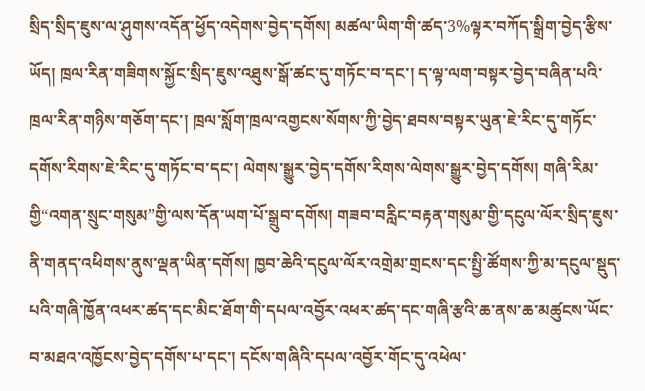སྲིད་སྲིད་ཇུས་ལ་ཤུགས་འདོན་ཕྱོད་འདེགས་བྱེད་དགོས། མཚལ་ཡིག་གི་ཚད་3%ལྟར་བཀོད་སྒྲིག་བྱེད་རྩིས་ཡོད། ཁྲལ་རིན་གཟིགས་སྐྱོང་སྲིད་ཇུས་འཐུས་སྒོ་ཚང་དུ་གཏོང་བ་དང་། ད་ལྟ་ལག་བསྟར་བྱེད་བཞིན་པའི་ཁྲལ་རིན་གཉིས་གཅོག་དང་། ཁྲལ་སློག་ཁྲལ་འགྱངས་སོགས་ཀྱི་བྱེད་ཐབས་བསྟར་ཡུན་ཇེ་རིང་དུ་གཏོང་དགོས་རིགས་ཇེ་རིང་དུ་གཏོང་བ་དང་། ལེགས་སྒྱུར་བྱེད་དགོས་རིགས་ལེགས་སྒྱུར་བྱེད་དགོས། གཞི་རིམ་གྱི“འགན་སྲུང་གསུམ”གྱི་ལས་དོན་ཡག་པོ་སྒྲུབ་དགོས། གཟབ་བརླིང་བརྟན་གསུམ་གྱི་དངུལ་ལོར་སྲིད་ཇུས་ནི་གནད་འཕིགས་ནུས་ལྡན་ཡིན་དགོས། ཁྱབ་ཆེའི་དངུལ་ལོར་འགྲེམ་གྲངས་དང་སྤྱི་ཚོགས་ཀྱི་མ་དངུལ་སྡུད་པའི་གཞི་ཁྱོན་འཕར་ཚད་དང་མིང་ཐོག་གི་དཔལ་འབྱོར་འཕར་ཚད་དང་གཞི་རྩའི་ཆ་ནས་ཆ་མཚུངས་ཡོང་བ་མཐའ་འཁྱོངས་བྱེད་དགོས་པ་དང་། དངོས་གཞིའི་དཔལ་འབྱོར་གོང་དུ་འཕེལ་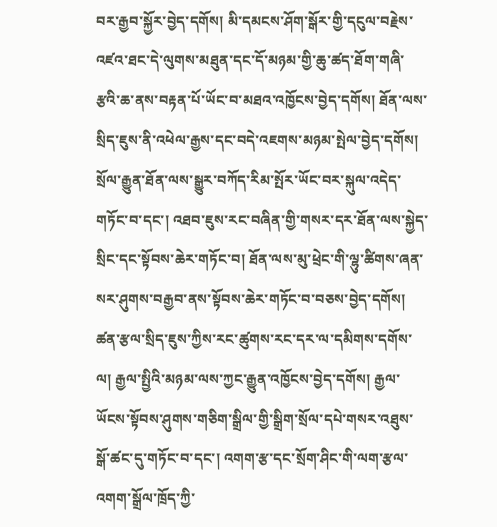བར་རྒྱབ་སྐྱོར་བྱེད་དགོས། མི་དམངས་ཤོག་སྒོར་གྱི་དངུལ་བརྗེས་འཛའ་ཐང་དེ་ལུགས་མཐུན་དང་དོ་མཉམ་གྱི་ཆུ་ཚད་ཐོག་གཞི་རྩའི་ཆ་ནས་བརྟན་པོ་ཡོང་བ་མཐའ་འཁྱོངས་བྱེད་དགོས། ཐོན་ལས་སྲིད་ཇུས་ནི་འཕེལ་རྒྱས་དང་བདེ་འཇགས་མཉམ་སྤེལ་བྱེད་དགོས། སྲོལ་རྒྱུན་ཐོན་ལས་སྒྱུར་བཀོད་རིམ་སྤོར་ཡོང་བར་སྐུལ་འདེད་གཏོང་བ་དང་། འཐབ་ཇུས་རང་བཞིན་གྱི་གསར་དར་ཐོན་ལས་སྐྱེད་སྲིང་དང་སྟོབས་ཆེར་གཏོང་བ། ཐོན་ལས་མུ་ཕྲེང་གི་ལྷུ་ཚིགས་ཞན་སར་ཤུགས་བརྒྱབ་ནས་སྟོབས་ཆེར་གཏོང་བ་བཅས་བྱེད་དགོས། ཚན་རྩལ་སྲིད་ཇུས་ཀྱིས་རང་ཚུགས་རང་དར་ལ་དམིགས་དགོས་ལ། རྒྱལ་སྤྱིའི་མཉམ་ལས་ཀྱང་རྒྱུན་འཁྱོངས་བྱེད་དགོས། རྒྱལ་ཡོངས་སྟོབས་ཤུགས་གཅིག་སྒྲིལ་གྱི་སྒྲིག་སྲོལ་དཔེ་གསར་འཐུས་སྒོ་ཚང་དུ་གཏོང་བ་དང་། འགག་རྩ་དང་སྲོག་ཤིང་གི་ལག་རྩལ་འགག་སྒྲོལ་ཁྲོད་ཀྱི་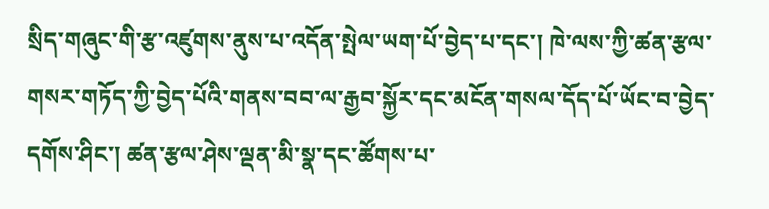སྲིད་གཞུང་གི་རྩ་འཛུགས་ནུས་པ་འདོན་སྤེལ་ཡག་པོ་བྱེད་པ་དང་། ཁེ་ལས་ཀྱི་ཚན་རྩལ་གསར་གཏོད་ཀྱི་བྱེད་པོའི་གནས་བབ་ལ་རྒྱབ་སྐྱོར་དང་མངོན་གསལ་དོད་པོ་ཡོང་བ་བྱེད་དགོས་ཤིང་། ཚན་རྩལ་ཤེས་ལྡན་མི་སྣ་དང་ཚོགས་པ་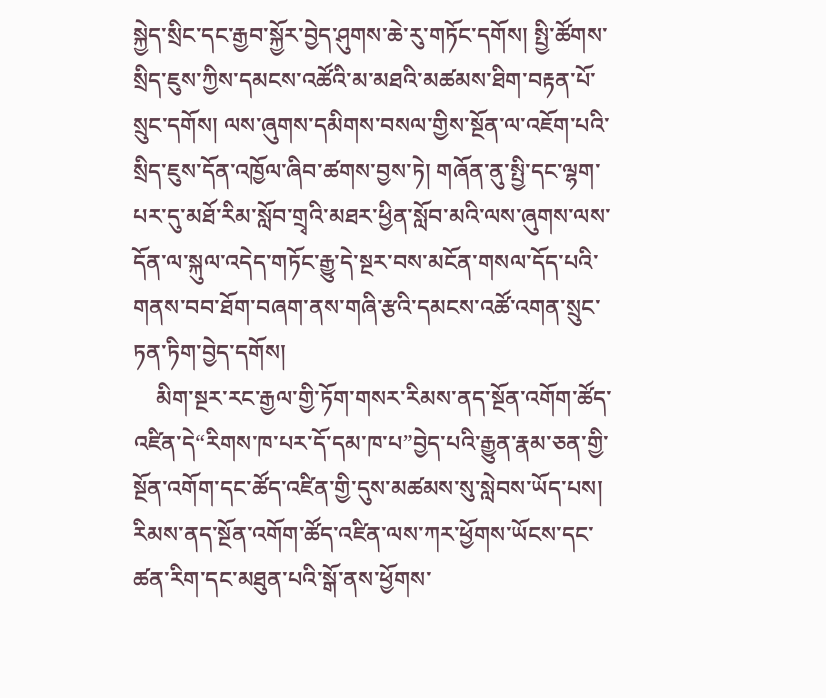སྐྱེད་སྲིང་དང་རྒྱབ་སྐྱོར་བྱེད་ཤུགས་ཆེ་རུ་གཏོང་དགོས། སྤྱི་ཚོགས་སྲིད་ཇུས་ཀྱིས་དམངས་འཚོའི་མ་མཐའི་མཚམས་ཐིག་བརྟན་པོ་སྲུང་དགོས། ལས་ཞུགས་དམིགས་བསལ་གྱིས་སྔོན་ལ་འཇོག་པའི་སྲིད་ཇུས་དོན་འཁྱོལ་ཞིབ་ཚགས་བྱས་ཏེ། གཞོན་ནུ་སྤྱི་དང་ལྷག་པར་དུ་མཐོ་རིམ་སློབ་གྲྭའི་མཐར་ཕྱིན་སློབ་མའི་ལས་ཞུགས་ལས་དོན་ལ་སྐུལ་འདེད་གཏོང་རྒྱུ་དེ་སྔར་བས་མངོན་གསལ་དོད་པའི་གནས་བབ་ཐོག་བཞག་ནས་གཞི་རྩའི་དམངས་འཚོ་འགན་སྲུང་ཏན་ཏིག་བྱེད་དགོས།
    མིག་སྔར་རང་རྒྱལ་གྱི་ཏོག་གསར་རིམས་ནད་སྔོན་འགོག་ཚོད་འཛིན་དེ“རིགས་ཁ་པར་དོ་དམ་ཁ་པ”བྱེད་པའི་རྒྱུན་རྣམ་ཅན་གྱི་སྔོན་འགོག་དང་ཚོད་འཛིན་གྱི་དུས་མཚམས་སུ་སླེབས་ཡོད་པས། རིམས་ནད་སྔོན་འགོག་ཚོད་འཛིན་ལས་ཀར་ཕྱོགས་ཡོངས་དང་ཚན་རིག་དང་མཐུན་པའི་སྒོ་ནས་ཕྱོགས་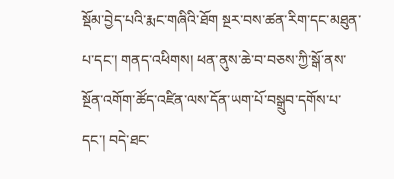སྡོམ་བྱེད་པའི་རྨང་གཞིའི་ཐོག སྔར་བས་ཚན་རིག་དང་མཐུན་པ་དང་། གནད་འཕིགས། ཕན་ནུས་ཆེ་བ་བཅས་ཀྱི་སྒོ་ནས་སྔོན་འགོག་ཚོད་འཛིན་ལས་དོན་ཡག་པོ་བསྒྲུབ་དགོས་པ་དང་། བདེ་ཐང་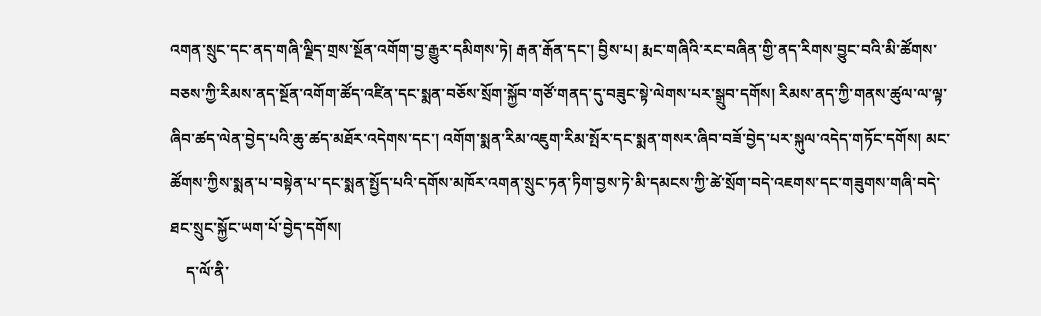འགན་སྲུང་དང་ནད་གཞི་ལྗིད་གྲས་སྔོན་འགོག་བྱ་རྒྱུར་དམིགས་ཏེ། རྒན་རྒོན་དང་། བྱིས་པ། རྨང་གཞིའི་རང་བཞིན་གྱི་ནད་རིགས་བྱུང་བའི་མི་ཚོགས་བཅས་ཀྱི་རིམས་ནད་སྔོན་འགོག་ཚོད་འཛིན་དང་སྨན་བཅོས་སྲོག་སྐྱོབ་གཙོ་གནད་དུ་བཟུང་སྟེ་ལེགས་པར་སྒྲུབ་དགོས། རིམས་ནད་ཀྱི་གནས་ཚུལ་ལ་ལྟ་ཞིབ་ཚད་ལེན་བྱེད་པའི་ཆུ་ཚད་མཐོར་འདེགས་དང་། འགོག་སྨན་རིམ་འཇུག་རིམ་སྤོར་དང་སྨན་གསར་ཞིབ་བཟོ་བྱེད་པར་སྐུལ་འདེད་གཏོང་དགོས། མང་ཚོགས་ཀྱིས་སྨན་པ་བསྟེན་པ་དང་སྨན་སྤྱོད་པའི་དགོས་མཁོར་འགན་སྲུང་ཏན་ཏིག་བྱས་ཏེ་མི་དམངས་ཀྱི་ཚེ་སྲོག་བདེ་འཇགས་དང་གཟུགས་གཞི་བདེ་ཐང་སྲུང་སྐྱོང་ཡག་པོ་བྱེད་དགོས།
    ད་ལོ་ནི་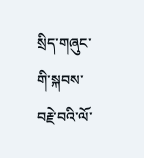སྲིད་གཞུང་གི་སྐབས་བརྗེ་བའི་ལོ་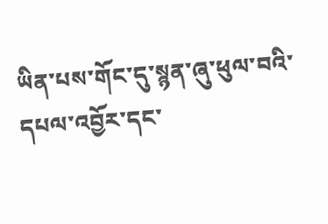ཡིན་པས་གོང་དུ་སྙན་ཞུ་ཕུལ་བའི་དཔལ་འབྱོར་དང་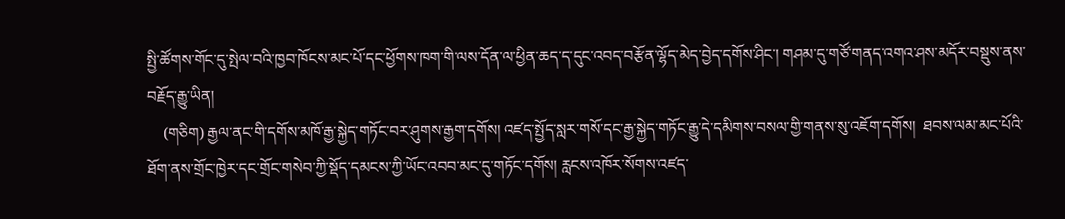སྤྱི་ཚོགས་གོང་དུ་སྤེལ་བའི་ཁྱབ་ཁོངས་མང་པོ་དང་ཕྱོགས་ཁག་གི་ལས་དོན་ལ་ཕྱིན་ཆད་ད་དུང་འབད་བརྩོན་ལྷོད་མེད་བྱེད་དགོས་ཤིང་། གཤམ་དུ་གཙོ་གནད་འགའ་ཤས་མདོར་བསྡུས་ནས་བརྗོད་རྒྱུ་ཡིན།
    (གཅིག) རྒྱལ་ནང་གི་དགོས་མཁོ་རྒྱ་སྐྱེད་གཏོང་བར་ཤུགས་རྒྱག་དགོས། འཛད་སྤྱོད་སླར་གསོ་དང་རྒྱ་སྐྱེད་གཏོང་རྒྱུ་དེ་དམིགས་བསལ་གྱི་གནས་སུ་འཇོག་དགོས།  ཐབས་ལམ་མང་པོའི་ཐོག་ནས་གྲོང་ཁྱེར་དང་གྲོང་གསེབ་ཀྱི་སྡོད་དམངས་ཀྱི་ཡོང་འབབ་མང་དུ་གཏོང་དགོས། རླངས་འཁོར་སོགས་འཛད་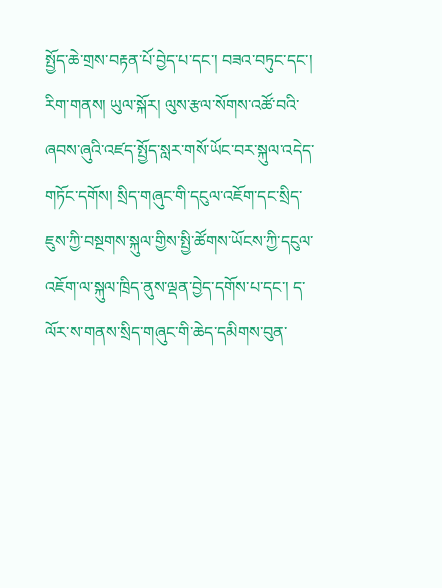སྤྱོད་ཆེ་གྲས་བརྟན་པོ་བྱེད་པ་དང་། བཟའ་བཏུང་དང་། རིག་གནས། ཡུལ་སྐོར། ལུས་རྩལ་སོགས་འཚོ་བའི་ཞབས་ཞུའི་འཛད་སྤྱོད་སླར་གསོ་ཡོང་བར་སྐུལ་འདེད་གཏོང་དགོས། སྲིད་གཞུང་གི་དངུལ་འཇོག་དང་སྲིད་ཇུས་ཀྱི་བསྔགས་སྐུལ་གྱིས་སྤྱི་ཚོགས་ཡོངས་ཀྱི་དངུལ་འཇོག་ལ་སྐུལ་ཁྲིད་ནུས་ལྡན་བྱེད་དགོས་པ་དང་། ད་ལོར་ས་གནས་སྲིད་གཞུང་གི་ཆེད་དམིགས་བུན་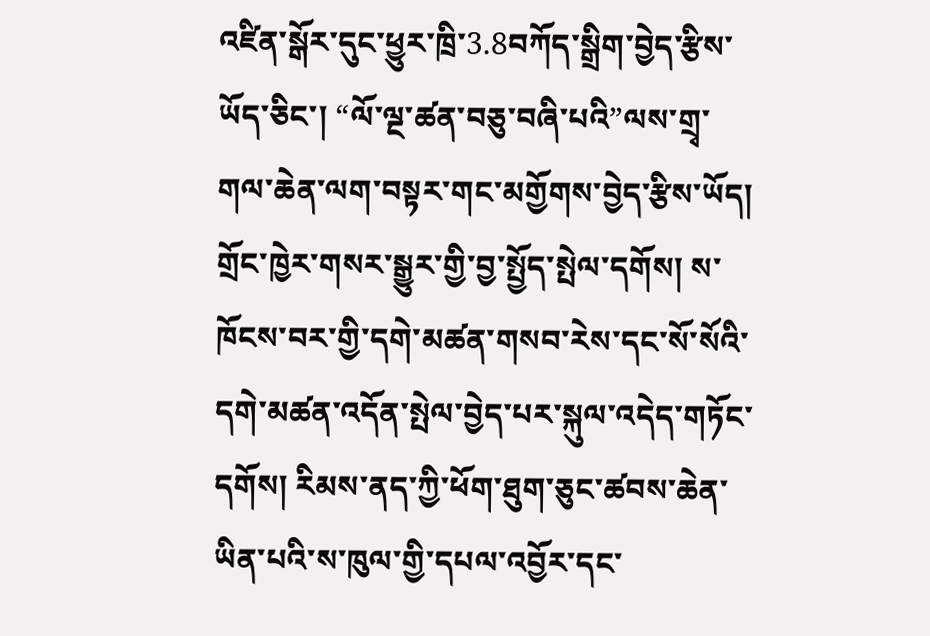འཛིན་སྒོར་དུང་ཕྱུར་ཁྲི་3.8བཀོད་སྒྲིག་བྱེད་རྩིས་ཡོད་ཅིང་། “ལོ་ལྔ་ཚན་བཅུ་བཞི་པའི”ལས་གྲྭ་གལ་ཆེན་ལག་བསྟར་གང་མགྱོགས་བྱེད་རྩིས་ཡོད། གྲོང་ཁྱེར་གསར་སྒྱུར་གྱི་བྱ་སྤྱོད་སྤེལ་དགོས། ས་ཁོངས་བར་གྱི་དགེ་མཚན་གསབ་རེས་དང་སོ་སོའི་དགེ་མཚན་འདོན་སྤེལ་བྱེད་པར་སྐུལ་འདེད་གཏོང་དགོས། རིམས་ནད་ཀྱི་ཕོག་ཐུག་ཅུང་ཚབས་ཆེན་ཡིན་པའི་ས་ཁུལ་གྱི་དཔལ་འབྱོར་དང་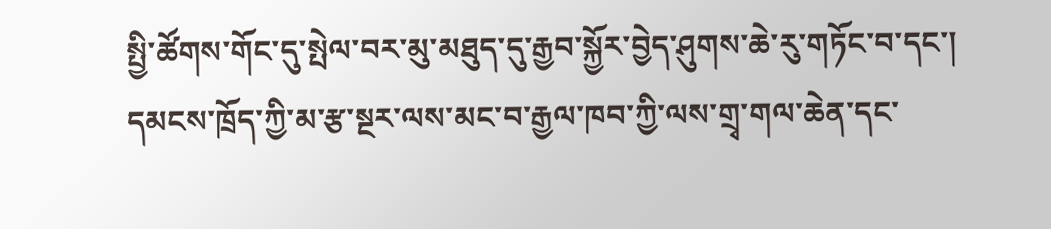སྤྱི་ཚོགས་གོང་དུ་སྤེལ་བར་མུ་མཐུད་དུ་རྒྱབ་སྐྱོར་བྱེད་ཤུགས་ཆེ་རུ་གཏོང་བ་དང་། དམངས་ཁྲོད་ཀྱི་མ་རྩ་སྔར་ལས་མང་བ་རྒྱལ་ཁབ་ཀྱི་ལས་གྲྭ་གལ་ཆེན་དང་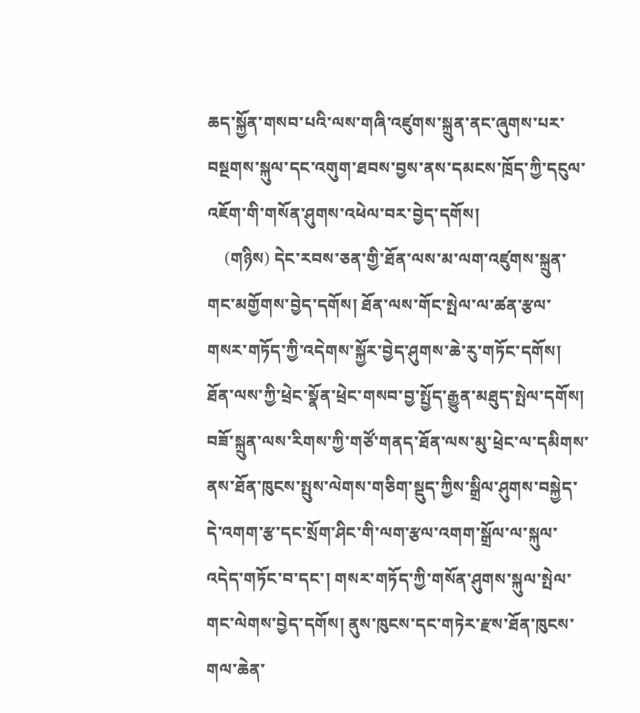ཆད་སྐྱོན་གསབ་པའི་ལས་གཞི་འཛུགས་སྐྲུན་ནང་ཞུགས་པར་བསྔགས་སྐུལ་དང་འགུག་ཐབས་བྱས་ནས་དམངས་ཁྲོད་ཀྱི་དངུལ་འཇོག་གི་གསོན་ཤུགས་འཕེལ་བར་བྱེད་དགོས།
    (གཉིས) དེང་རབས་ཅན་གྱི་ཐོན་ལས་མ་ལག་འཛུགས་སྐྲུན་གང་མགྱོགས་བྱེད་དགོས། ཐོན་ལས་གོང་སྤེལ་ལ་ཚན་རྩལ་གསར་གཏོད་ཀྱི་འདེགས་སྐྱོར་བྱེད་ཤུགས་ཆེ་རུ་གཏོང་དགོས། ཐོན་ལས་ཀྱི་ཕྲེང་སྣོན་ཕྲེང་གསབ་བྱ་སྤྱོད་རྒྱུན་མཐུད་སྤེལ་དགོས། བཟོ་སྐྲུན་ལས་རིགས་ཀྱི་གཙོ་གནད་ཐོན་ལས་མུ་ཕྲེང་ལ་དམིགས་ནས་ཐོན་ཁུངས་སྤུས་ལེགས་གཅིག་སྡུད་ཀྱིས་སྒྲིལ་ཤུགས་བསྐྱེད་དེ་འགག་རྩ་དང་སྲོག་ཤིང་གི་ལག་རྩལ་འགག་སྒྲོལ་ལ་སྐུལ་འདེད་གཏོང་བ་དང་། གསར་གཏོད་ཀྱི་གསོན་ཤུགས་སྐུལ་སྤེལ་གང་ལེགས་བྱེད་དགོས། ནུས་ཁུངས་དང་གཏེར་རྫས་ཐོན་ཁུངས་གལ་ཆེན་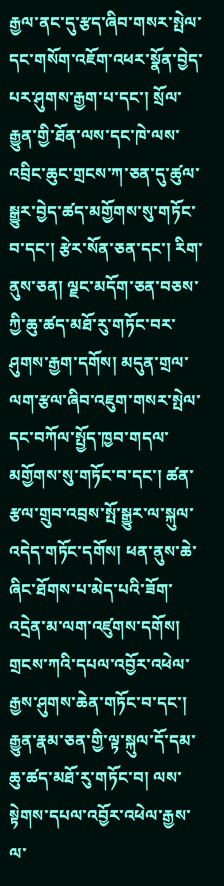རྒྱལ་ནང་དུ་རྩད་ཞིབ་གསར་སྤེལ་དང་གསོག་འཇོག་འཕར་སྣོན་བྱེད་པར་ཤུགས་རྒྱག་པ་དང་། སྲོལ་རྒྱུན་གྱི་ཐོན་ལས་དང་ཁེ་ལས་འབྲིང་ཆུང་གྲངས་ཀ་ཅན་དུ་ཚུལ་སྒྱུར་བྱེད་ཚད་མགྱོགས་སུ་གཏོང་བ་དང་། རྩེར་སོན་ཅན་དང་། རིག་ནུས་ཅན། ལྗང་མདོག་ཅན་བཅས་ཀྱི་ཆུ་ཚད་མཐོ་རུ་གཏོང་བར་ཤུགས་རྒྱག་དགོས། མདུན་གྲལ་ལག་རྩལ་ཞིབ་འཇུག་གསར་སྤེལ་དང་བཀོལ་སྤྱོད་ཁྱབ་གདལ་མགྱོགས་སུ་གཏོང་བ་དང་། ཚན་རྩལ་གྲུབ་འབྲས་སྤོ་སྒྱུར་ལ་སྐུལ་འདེད་གཏོང་དགོས། ཕན་ནུས་ཆེ་ཞིང་ཐོགས་པ་མེད་པའི་ཟོག་འདྲེན་མ་ལག་འཛུགས་དགོས། གྲངས་ཀའི་དཔལ་འབྱོར་འཕེལ་རྒྱས་ཤུགས་ཆེན་གཏོང་བ་དང་། རྒྱུན་རྣམ་ཅན་གྱི་ལྟ་སྐུལ་དོ་དམ་ཆུ་ཚད་མཐོ་རུ་གཏོང་བ། ལས་སྟེགས་དཔལ་འབྱོར་འཕེལ་རྒྱས་ལ་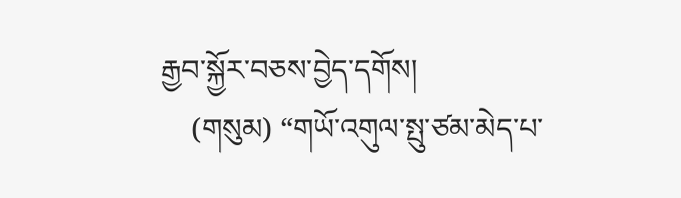རྒྱབ་སྐྱོར་བཅས་བྱེད་དགོས།
    (གསུམ) “གཡོ་འགུལ་སྤུ་ཙམ་མེད་པ་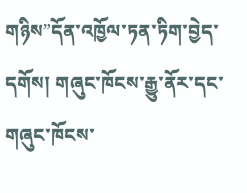གཉིས”དོན་འཁྱོལ་ཏན་ཏིག་བྱེད་དགོས། གཞུང་ཁོངས་རྒྱུ་ནོར་དང་གཞུང་ཁོངས་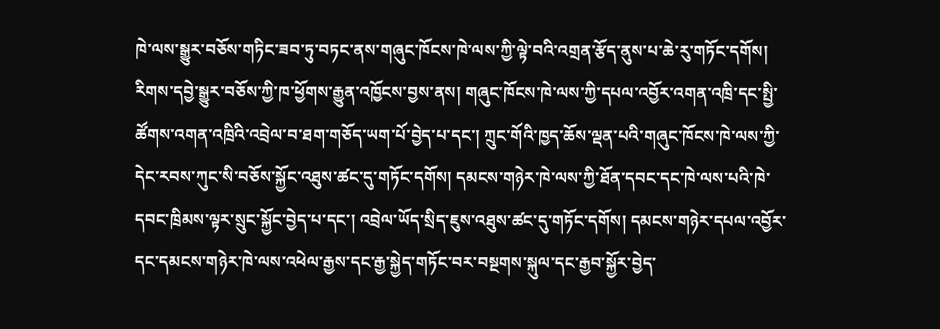ཁེ་ལས་སྒྱུར་བཅོས་གཏིང་ཟབ་ཏུ་བཏང་ནས་གཞུང་ཁོངས་ཁེ་ལས་ཀྱི་ལྟེ་བའི་འགྲན་རྩོད་ནུས་པ་ཆེ་རུ་གཏོང་དགོས། རིགས་དབྱེ་སྒྱུར་བཅོས་ཀྱི་ཁ་ཕྱོགས་རྒྱུན་འཁྱོངས་བྱས་ནས། གཞུང་ཁོངས་ཁེ་ལས་ཀྱི་དཔལ་འབྱོར་འགན་འཁྲི་དང་སྤྱི་ཚོགས་འགན་འཁྲིའི་འབྲེལ་བ་ཐག་གཅོད་ཡག་པོ་བྱེད་པ་དང་། ཀྲུང་གོའི་ཁྱད་ཆོས་ལྡན་པའི་གཞུང་ཁོངས་ཁེ་ལས་ཀྱི་དེང་རབས་ཀུང་སི་བཅོས་སྐྱོང་འཐུས་ཚང་དུ་གཏོང་དགོས། དམངས་གཉེར་ཁེ་ལས་ཀྱི་ཐོན་དབང་དང་ཁེ་ལས་པའི་ཁེ་དབང་ཁྲིམས་ལྟར་སྲུང་སྐྱོང་བྱེད་པ་དང་། འབྲེལ་ཡོད་སྲིད་ཇུས་འཐུས་ཚང་དུ་གཏོང་དགོས། དམངས་གཉེར་དཔལ་འབྱོར་དང་དམངས་གཉེར་ཁེ་ལས་འཕེལ་རྒྱས་དང་རྒྱ་སྐྱེད་གཏོང་བར་བསྔགས་སྐུལ་དང་རྒྱབ་སྐྱོར་བྱེད་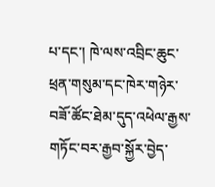པ་དང་། ཁེ་ལས་འབྲིང་ཆུང་ཕྲན་གསུམ་དང་ཁེར་གཉེར་བཟོ་ཚོང་ཐེམ་དུད་འཕེལ་རྒྱས་གཏོང་བར་རྒྱབ་སྐྱོར་བྱེད་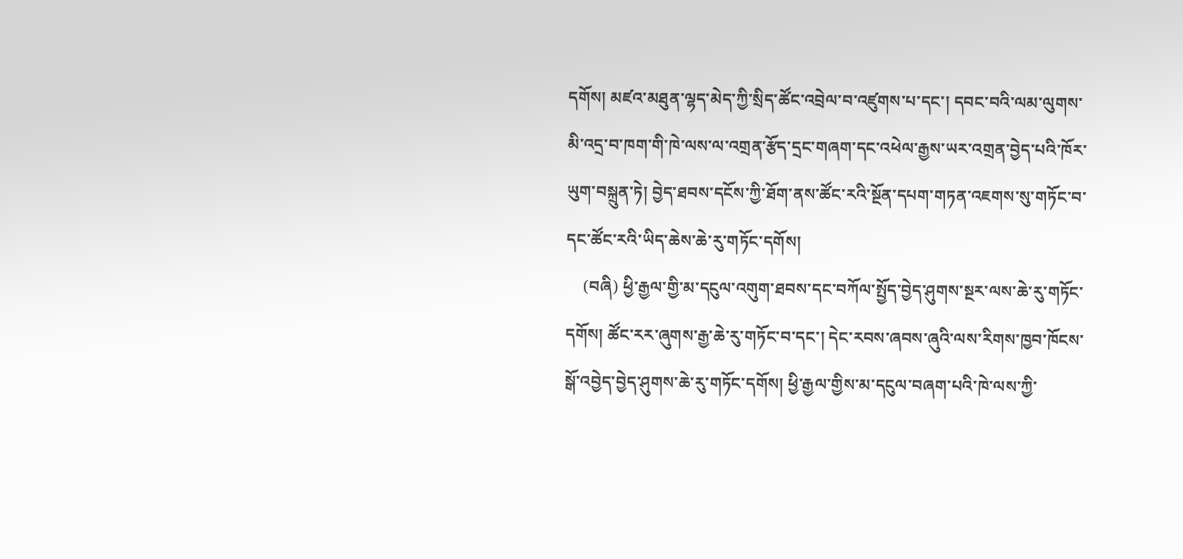དགོས། མཛའ་མཐུན་ལྷད་མེད་ཀྱི་སྲིད་ཚོང་འབྲེལ་བ་འཛུགས་པ་དང་། དབང་བའི་ལམ་ལུགས་མི་འདྲ་བ་ཁག་གི་ཁེ་ལས་ལ་འགྲན་རྩོད་དྲང་གཞག་དང་འཕེལ་རྒྱས་ཡར་འགྲན་བྱེད་པའི་ཁོར་ཡུག་བསྐྲུན་ཏེ། བྱེད་ཐབས་དངོས་ཀྱི་ཐོག་ནས་ཚོང་རའི་སྔོན་དཔག་གཏན་འཇགས་སུ་གཏོང་བ་དང་ཚོང་རའི་ཡིད་ཆེས་ཆེ་རུ་གཏོང་དགོས།
    (བཞི) ཕྱི་རྒྱལ་གྱི་མ་དངུལ་འགུག་ཐབས་དང་བཀོལ་སྤྱོད་བྱེད་ཤུགས་སྔར་ལས་ཆེ་རུ་གཏོང་དགོས། ཚོང་རར་ཞུགས་རྒྱ་ཆེ་རུ་གཏོང་བ་དང་། དེང་རབས་ཞབས་ཞུའི་ལས་རིགས་ཁྱབ་ཁོངས་སྒོ་འབྱེད་བྱེད་ཤུགས་ཆེ་རུ་གཏོང་དགོས། ཕྱི་རྒྱལ་གྱིས་མ་དངུལ་བཞག་པའི་ཁེ་ལས་ཀྱི་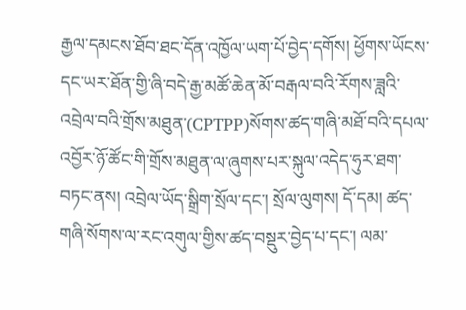རྒྱལ་དམངས་ཐོབ་ཐང་དོན་འཁྱོལ་ཡག་པོ་བྱེད་དགོས། ཕྱོགས་ཡོངས་དང་ཡར་ཐོན་གྱི་ཞི་བདེ་རྒྱ་མཚོ་ཆེན་མོ་བརྒལ་བའི་རོགས་ཟླའི་འབྲེལ་བའི་གྲོས་མཐུན་(CPTPP)སོགས་ཚད་གཞི་མཐོ་བའི་དཔལ་འབྱོར་ཉོ་ཚོང་གི་གྲོས་མཐུན་ལ་ཞུགས་པར་སྐུལ་འདེད་ཧུར་ཐག་བཏང་ནས། འབྲེལ་ཡོད་སྒྲིག་སྲོལ་དང་། སྲོལ་ལུགས། དོ་དམ། ཚད་གཞི་སོགས་ལ་རང་འགུལ་གྱིས་ཚད་བསྡུར་བྱེད་པ་དང་། ལམ་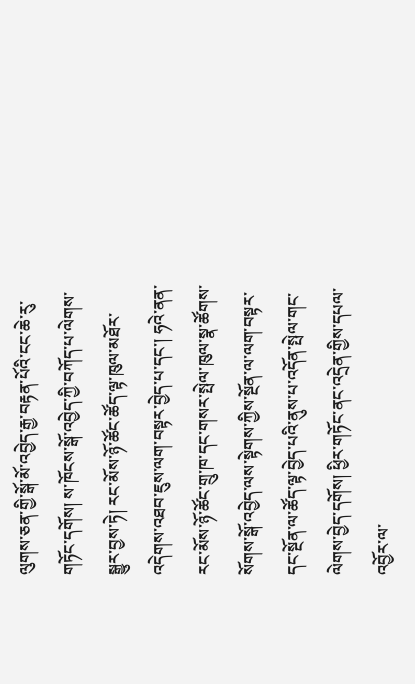ལུགས་ཅན་གྱི་སྒོ་མོ་འབྱེད་རྒྱ་བརྟན་པོའི་ངང་ཆེ་རུ་གཏོང་དགོས། ས་ཁོངས་སྒོ་འབྱེད་ཀྱི་བཀོད་པ་ལེགས་སྒྱུར་བྱས་ཏེ། རང་མོས་ཉོ་ཚོང་ཚོད་ལྟ་ཁུལ་མཐོར་འདེགས་འཐབ་ཇུས་ལག་བསྟར་བྱེད་པ་དང་། ཧའེ་ནན་རང་མོས་ཉོ་ཚོང་གྲུ་ཁ་དང་གསར་སྤེལ་ཁུལ་སྣ་ཚོགས་སོགས་སྒོ་འབྱེད་ལས་སྟེགས་ཀྱིས་སྔོན་ལ་ལག་བསྟར་དང་སྔོན་ལ་ཚོད་ལྟ་བྱེད་པའི་ནུས་པ་འདོན་སྤེལ་གང་ལེགས་བྱེད་དགོས། ཕྱིར་གཏོང་ནང་འདྲེན་གྱིས་དཔལ་འབྱོར་ལ་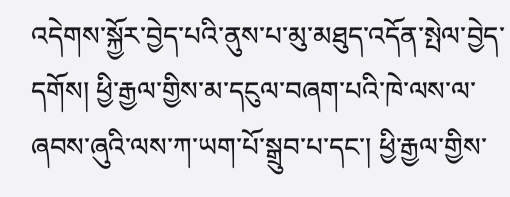འདེགས་སྐྱོར་བྱེད་པའི་ནུས་པ་མུ་མཐུད་འདོན་སྤེལ་བྱེད་དགོས། ཕྱི་རྒྱལ་གྱིས་མ་དངུལ་བཞག་པའི་ཁེ་ལས་ལ་ཞབས་ཞུའི་ལས་ཀ་ཡག་པོ་སྒྲུབ་པ་དང་། ཕྱི་རྒྱལ་གྱིས་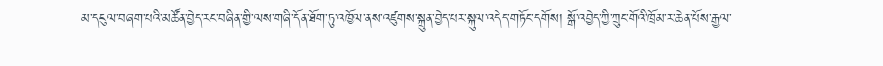མ་དངུལ་བཞག་པའི་མཚོན་བྱེད་རང་བཞིན་གྱི་ལས་གཞི་དོན་ཐོག་ཏུ་འཁྱོལ་ནས་འཛུགས་སྐྲུན་བྱེད་པར་སྐུལ་འདེད་གཏོང་དགོས། སྒོ་འབྱེད་ཀྱི་ཀྲུང་གོའི་ཁྲོམ་ར་ཆེན་པོས་རྒྱལ་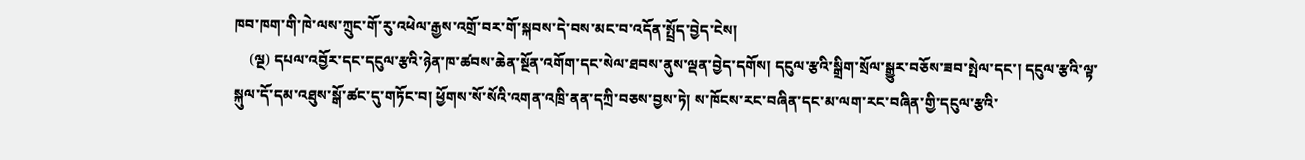ཁབ་ཁག་གི་ཁེ་ལས་ཀྲུང་གོ་རུ་འཕེལ་རྒྱས་འགྲོ་བར་གོ་སྐབས་དེ་བས་མང་བ་འདོན་སྤྲོད་བྱེད་ངེས།
    (ལྔ) དཔལ་འབྱོར་དང་དངུལ་རྩའི་ཉེན་ཁ་ཚབས་ཆེན་སྔོན་འགོག་དང་སེལ་ཐབས་ནུས་ལྡན་བྱེད་དགོས། དངུལ་རྩའི་སྒྲིག་སྲོལ་སྒྱུར་བཅོས་ཟབ་སྤེལ་དང་། དངུལ་རྩའི་ལྟ་སྐུལ་དོ་དམ་འཐུས་སྒོ་ཚང་དུ་གཏོང་བ། ཕྱོགས་སོ་སོའི་འགན་འཁྲི་ནན་དཀྲི་བཅས་བྱས་ཏེ། ས་ཁོངས་རང་བཞིན་དང་མ་ལག་རང་བཞིན་གྱི་དངུལ་རྩའི་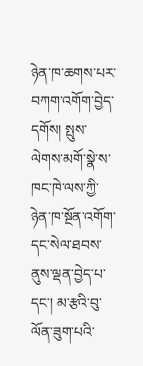ཉེན་ཁ་ཆགས་པར་བཀག་འགོག་བྱེད་དགོས། སྤུས་ལེགས་མགོ་སྣེ་ས་ཁང་ཁེ་ལས་ཀྱི་ཉེན་ཁ་སྔོན་འགོག་དང་སེལ་ཐབས་ནུས་ལྡན་བྱེད་པ་དང་། མ་རྩའི་བུ་ལོན་ཟུག་པའི་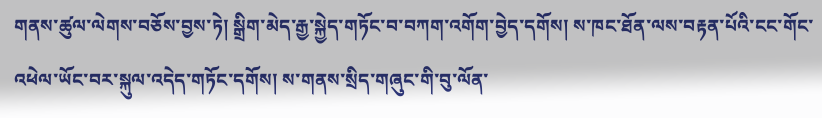གནས་ཚུལ་ལེགས་བཅོས་བྱས་ཏེ། སྒྲིག་མེད་རྒྱ་སྐྱེད་གཏོང་བ་བཀག་འགོག་བྱེད་དགོས། ས་ཁང་ཐོན་ལས་བརྟན་པོའི་ངང་གོང་འཕེལ་ཡོང་བར་སྐུལ་འདེད་གཏོང་དགོས། ས་གནས་སྲིད་གཞུང་གི་བུ་ལོན་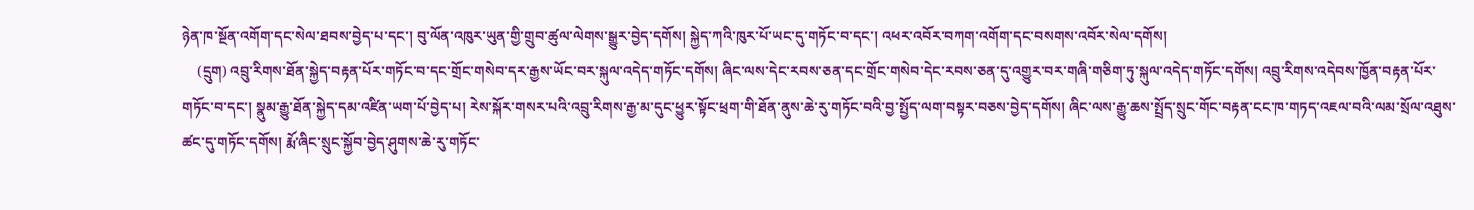ཉེན་ཁ་སྔོན་འགོག་དང་སེལ་ཐབས་བྱེད་པ་དང་། བུ་ལོན་འཁུར་ཡུན་གྱི་གྲུབ་ཚུལ་ལེགས་སྒྱུར་བྱེད་དགོས། སྐྱེད་ཀའི་ཁུར་པོ་ཡང་དུ་གཏོང་བ་དང་། འཕར་འབོར་བཀག་འགོག་དང་བསགས་འབོར་སེལ་དགོས།
    (དྲུག) འབྲུ་རིགས་ཐོན་སྐྱེད་བརྟན་པོར་གཏོང་བ་དང་གྲོང་གསེབ་དར་རྒྱས་ཡོང་བར་སྐུལ་འདེད་གཏོང་དགོས། ཞིང་ལས་དེང་རབས་ཅན་དང་གྲོང་གསེབ་དེང་རབས་ཅན་དུ་འགྱུར་བར་གཞི་གཅིག་ཏུ་སྐུལ་འདེད་གཏོང་དགོས། འབྲུ་རིགས་འདེབས་ཁྱོན་བརྟན་པོར་གཏོང་བ་དང་། སྣུམ་རྒྱུ་ཐོན་སྐྱེད་དམ་འཛིན་ཡག་པོ་བྱེད་པ། རེས་སྐོར་གསར་པའི་འབྲུ་རིགས་རྒྱ་མ་དུང་ཕྱུར་སྟོང་ཕྲག་གི་ཐོན་ནུས་ཆེ་རུ་གཏོང་བའི་བྱ་སྤྱོད་ལག་བསྟར་བཅས་བྱེད་དགོས། ཞིང་ལས་རྒྱུ་ཆས་སྤྲོད་སྲུང་གོང་བརྟན་ངང་ཁ་གཏད་འཇལ་བའི་ལམ་སྲོལ་འཐུས་ཚང་དུ་གཏོང་དགོས། རྨོ་ཞིང་སྲུང་སྐྱོབ་བྱེད་ཤུགས་ཆེ་རུ་གཏོང་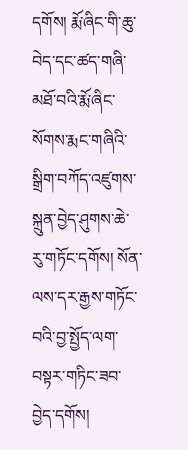དགོས། རྨོ་ཞིང་གི་ཆུ་བེད་དང་ཚད་གཞི་མཐོ་བའི་རྨོ་ཞིང་སོགས་རྨང་གཞིའི་སྒྲིག་བཀོད་འཛུགས་སྐྲུན་བྱེད་ཤུགས་ཆེ་རུ་གཏོང་དགོས། སོན་ལས་དར་རྒྱས་གཏོང་བའི་བྱ་སྤྱོད་ལག་བསྟར་གཏིང་ཟབ་བྱེད་དགོས།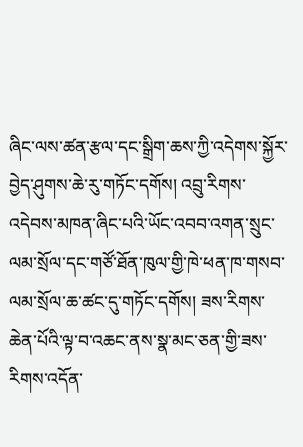ཞིང་ལས་ཚན་རྩལ་དང་སྒྲིག་ཆས་ཀྱི་འདེགས་སྐྱོར་བྱེད་ཤུགས་ཆེ་རུ་གཏོང་དགོས། འབྲུ་རིགས་འདེབས་མཁན་ཞིང་པའི་ཡོང་འབབ་འགན་སྲུང་ལམ་སྲོལ་དང་གཙོ་ཐོན་ཁུལ་གྱི་ཁེ་ཕན་ཁ་གསབ་ལམ་སྲོལ་ཆ་ཚང་དུ་གཏོང་དགོས། ཟས་རིགས་ཆེན་པོའི་ལྟ་བ་འཆང་ནས་སྣ་མང་ཅན་གྱི་ཟས་རིགས་འདོན་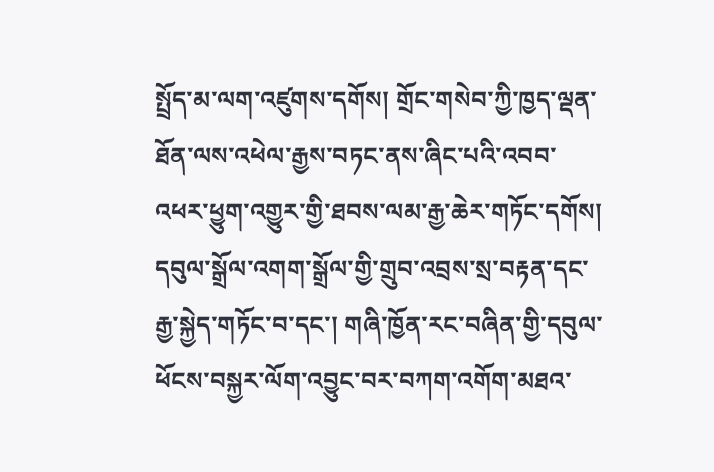སྤྲོད་མ་ལག་འཛུགས་དགོས། གྲོང་གསེབ་ཀྱི་ཁྱད་ལྡན་ཐོན་ལས་འཕེལ་རྒྱས་བཏང་ནས་ཞིང་པའི་འབབ་འཕར་ཕྱུག་འགྱུར་གྱི་ཐབས་ལམ་རྒྱ་ཆེར་གཏོང་དགོས། དབུལ་སྒྲོལ་འགག་སྒྲོལ་གྱི་གྲུབ་འབྲས་སྲ་བརྟན་དང་རྒྱ་སྐྱེད་གཏོང་བ་དང་། གཞི་ཁྱོན་རང་བཞིན་གྱི་དབུལ་ཕོངས་བསྐྱར་ལོག་འབྱུང་བར་བཀག་འགོག་མཐའ་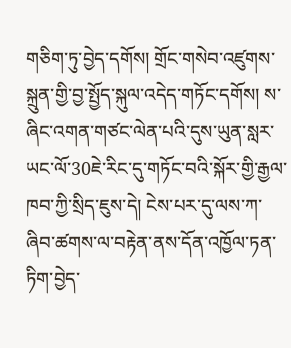གཅིག་ཏུ་བྱེད་དགོས། གྲོང་གསེབ་འཛུགས་སྐྲུན་གྱི་བྱ་སྤྱོད་སྐུལ་འདེད་གཏོང་དགོས། ས་ཞིང་འགན་གཙང་ལེན་པའི་དུས་ཡུན་སླར་ཡང་ལོ་30ཇེ་རིང་དུ་གཏོང་བའི་སྐོར་གྱི་རྒྱལ་ཁབ་ཀྱི་སྲིད་ཇུས་དེ། ངེས་པར་དུ་ལས་ཀ་ཞིབ་ཚགས་ལ་བརྟེན་ནས་དོན་འཁྱོལ་ཏན་ཏིག་བྱེད་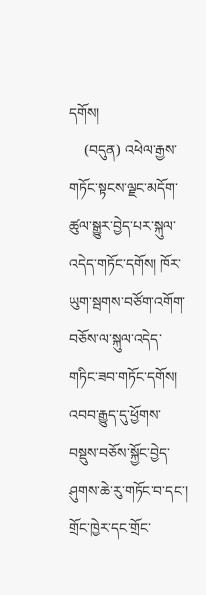དགོས།
    (བདུན) འཕེལ་རྒྱས་གཏོང་སྟངས་ལྗང་མདོག་ཚུལ་སྒྱུར་བྱེད་པར་སྐུལ་འདེད་གཏོང་དགོས། ཁོར་ཡུག་སྦགས་བཙོག་འགོག་བཅོས་ལ་སྐུལ་འདེད་གཏིང་ཟབ་གཏོང་དགོས། འབབ་རྒྱུད་དུ་ཕྱོགས་བསྡུས་བཅོས་སྐྱོང་བྱེད་ཤུགས་ཆེ་རུ་གཏོང་བ་དང་། གྲོང་ཁྱེར་དང་གྲོང་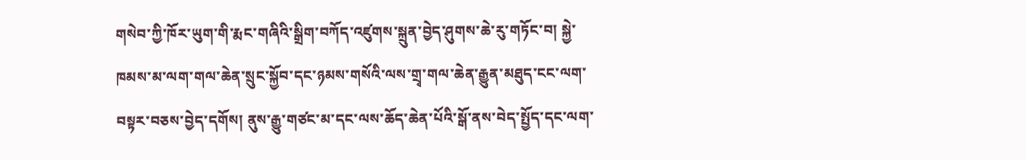གསེབ་ཀྱི་ཁོར་ཡུག་གི་རྨང་གཞིའི་སྒྲིག་བཀོད་འཛུགས་སྐྲུན་བྱེད་ཤུགས་ཆེ་རུ་གཏོང་བ། སྐྱེ་ཁམས་མ་ལག་གལ་ཆེན་སྲུང་སྐྱོབ་དང་ཉམས་གསོའི་ལས་གྲྭ་གལ་ཆེན་རྒྱུན་མཐུད་ངང་ལག་བསྟར་བཅས་བྱེད་དགོས། ནུས་རྒྱུ་གཙང་མ་དང་ལས་ཆོད་ཆེན་པོའི་སྒོ་ནས་བེད་སྤྱོད་དང་ལག་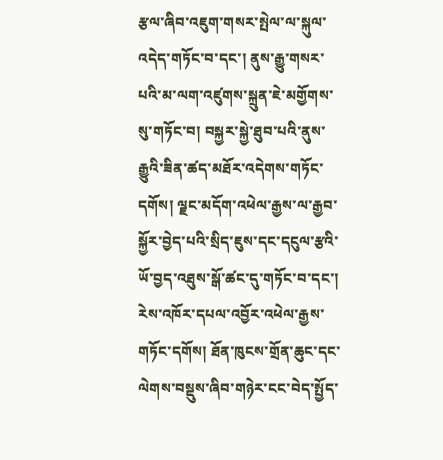རྩལ་ཞིབ་འཇུག་གསར་སྤེལ་ལ་སྐུལ་འདེད་གཏོང་བ་དང་། ནུས་རྒྱུ་གསར་པའི་མ་ལག་འཛུགས་སྐྲུན་ཇེ་མགྱོགས་སུ་གཏོང་བ། བསྐྱར་སྐྱེ་ཐུབ་པའི་ནུས་རྒྱུའི་ཟིན་ཚད་མཐོར་འདེགས་གཏོང་དགོས། ལྗང་མདོག་འཕེལ་རྒྱས་ལ་རྒྱབ་སྐྱོར་བྱེད་པའི་སྲིད་ཇུས་དང་དངུལ་རྩའི་ཡོ་བྱད་འཐུས་སྒོ་ཚང་དུ་གཏོང་བ་དང་། རེས་འཁོར་དཔལ་འབྱོར་འཕེལ་རྒྱས་གཏོང་དགོས། ཐོན་ཁུངས་གྲོན་ཆུང་དང་ལེགས་བསྡུས་ཞིབ་གཉེར་ངང་བེད་སྤྱོད་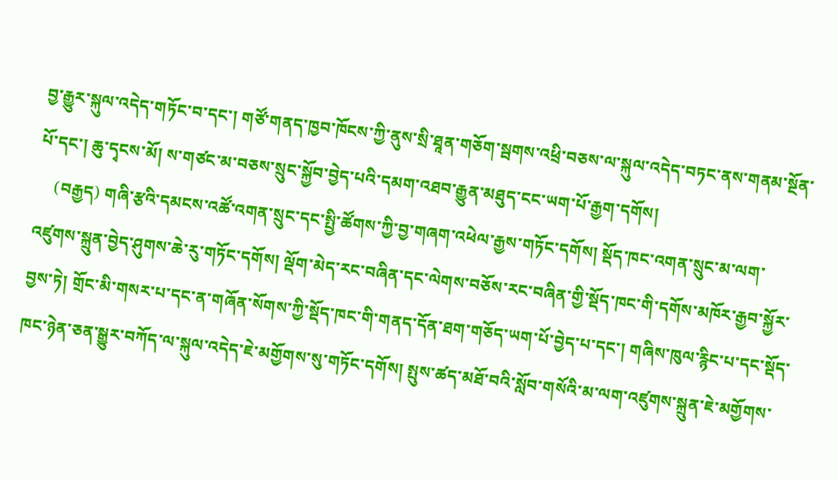བྱ་རྒྱུར་སྐུལ་འདེད་གཏོང་བ་དང་། གཙོ་གནད་ཁྱབ་ཁོངས་ཀྱི་ནུས་སྲི་ཐཱན་གཅོག་སྦགས་འཕྲི་བཅས་ལ་སྐུལ་འདེད་བཏང་ནས་གནམ་སྔོན་པོ་དང་། ཆུ་དྭངས་མོ། ས་གཙང་མ་བཅས་སྲུང་སྐྱོབ་བྱེད་པའི་དམག་འཐབ་རྒྱུན་མཐུད་ངང་ཡག་པོ་རྒྱག་དགོས།
    (བརྒྱད) གཞི་རྩའི་དམངས་འཚོ་འགན་སྲུང་དང་སྤྱི་ཚོགས་ཀྱི་བྱ་གཞག་འཕེལ་རྒྱས་གཏོང་དགོས། སྡོད་ཁང་འགན་སྲུང་མ་ལག་འཛུགས་སྐྲུན་བྱེད་ཤུགས་ཆེ་རུ་གཏོང་དགོས། ལྡོག་མེད་རང་བཞིན་དང་ལེགས་བཅོས་རང་བཞིན་གྱི་སྡོད་ཁང་གི་དགོས་མཁོར་རྒྱབ་སྐྱོར་བྱས་ཏེ། གྲོང་མི་གསར་པ་དང་ན་གཞོན་སོགས་ཀྱི་སྡོད་ཁང་གི་གནད་དོན་ཐག་གཅོད་ཡག་པོ་བྱེད་པ་དང་། གཞིས་ཁུལ་རྙིང་པ་དང་སྡོད་ཁང་ཉེན་ཅན་སྒྱུར་བཀོད་ལ་སྐུལ་འདེད་ཇེ་མགྱོགས་སུ་གཏོང་དགོས། སྤུས་ཚད་མཐོ་བའི་སློབ་གསོའི་མ་ལག་འཛུགས་སྐྲུན་ཇེ་མགྱོགས་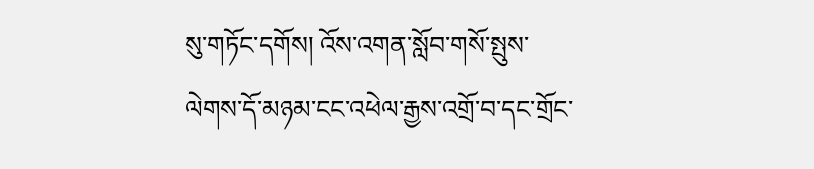སུ་གཏོང་དགོས། འོས་འགན་སློབ་གསོ་སྤུས་ལེགས་དོ་མཉམ་ངང་འཕེལ་རྒྱས་འགྲོ་བ་དང་གྲོང་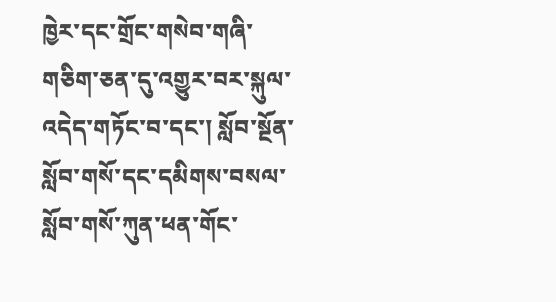ཁྱེར་དང་གྲོང་གསེབ་གཞི་གཅིག་ཅན་དུ་འགྱུར་བར་སྐུལ་འདེད་གཏོང་བ་དང་། སློབ་སྔོན་སློབ་གསོ་དང་དམིགས་བསལ་སློབ་གསོ་ཀུན་ཕན་གོང་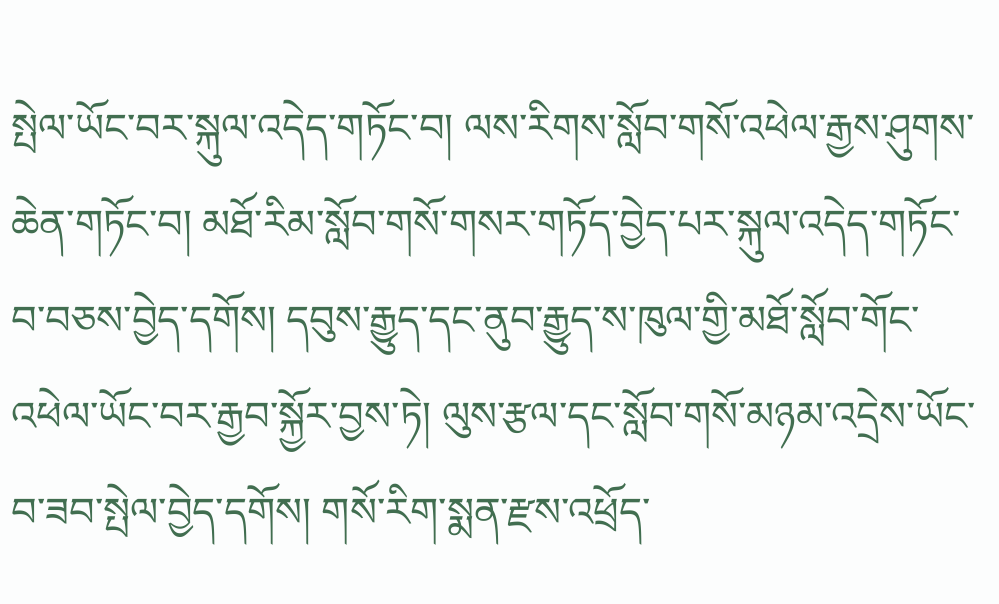སྤེལ་ཡོང་བར་སྐུལ་འདེད་གཏོང་བ། ལས་རིགས་སློབ་གསོ་འཕེལ་རྒྱས་ཤུགས་ཆེན་གཏོང་བ། མཐོ་རིམ་སློབ་གསོ་གསར་གཏོད་བྱེད་པར་སྐུལ་འདེད་གཏོང་བ་བཅས་བྱེད་དགོས། དབུས་རྒྱུད་དང་ནུབ་རྒྱུད་ས་ཁུལ་གྱི་མཐོ་སློབ་གོང་འཕེལ་ཡོང་བར་རྒྱབ་སྐྱོར་བྱས་ཏེ། ལུས་རྩལ་དང་སློབ་གསོ་མཉམ་འདྲེས་ཡོང་བ་ཟབ་སྤེལ་བྱེད་དགོས། གསོ་རིག་སྨན་རྫས་འཕྲོད་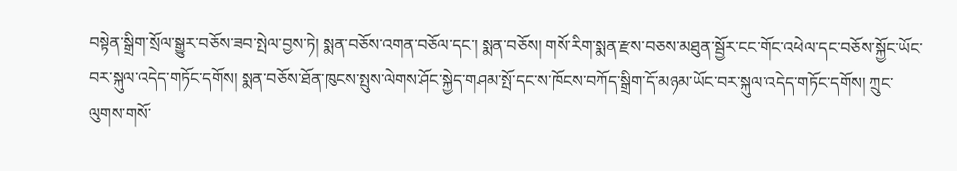བསྟེན་སྒྲིག་སྲོལ་སྒྱུར་བཅོས་ཟབ་སྤེལ་བྱས་ཏེ། སྨན་བཅོས་འགན་བཅོལ་དང་། སྨན་བཅོས། གསོ་རིག་སྨན་རྫས་བཅས་མཐུན་སྦྱོར་ངང་གོང་འཕེལ་དང་བཅོས་སྐྱོང་ཡོང་བར་སྐུལ་འདེད་གཏོང་དགོས། སྨན་བཅོས་ཐོན་ཁུངས་སྤུས་ལེགས་ཤོང་སྐྱེད་གཤམ་སྤོ་དང་ས་ཁོངས་བཀོད་སྒྲིག་དོ་མཉམ་ཡོང་བར་སྐུལ་འདེད་གཏོང་དགོས། ཀྲུང་ལུགས་གསོ་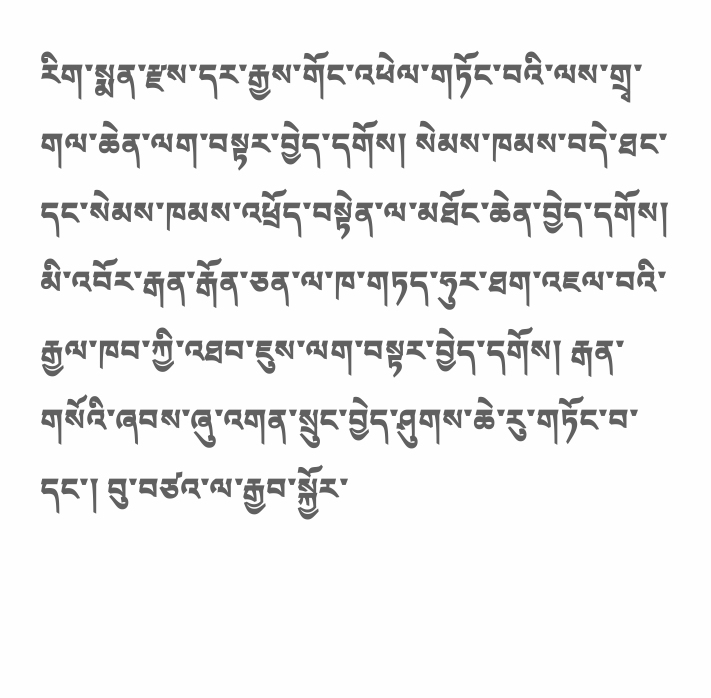རིག་སྨན་རྫས་དར་རྒྱས་གོང་འཕེལ་གཏོང་བའི་ལས་གྲྭ་གལ་ཆེན་ལག་བསྟར་བྱེད་དགོས། སེམས་ཁམས་བདེ་ཐང་དང་སེམས་ཁམས་འཕྲོད་བསྟེན་ལ་མཐོང་ཆེན་བྱེད་དགོས། མི་འབོར་རྒན་རྒོན་ཅན་ལ་ཁ་གཏད་ཧུར་ཐག་འཇལ་བའི་རྒྱལ་ཁབ་ཀྱི་འཐབ་ཇུས་ལག་བསྟར་བྱེད་དགོས། རྒན་གསོའི་ཞབས་ཞུ་འགན་སྲུང་བྱེད་ཤུགས་ཆེ་རུ་གཏོང་བ་དང་། བུ་བཙའ་ལ་རྒྱབ་སྐྱོར་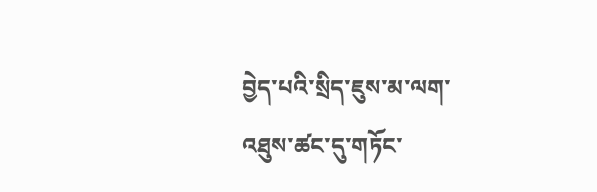བྱེད་པའི་སྲིད་ཇུས་མ་ལག་འཐུས་ཚང་དུ་གཏོང་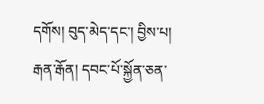དགོས། བུད་མེད་དང་། བྱིས་པ། རྒན་རྒོན། དབང་པོ་སྐྱོན་ཅན་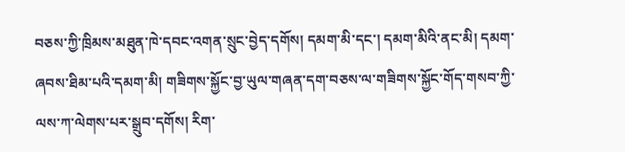བཅས་ཀྱི་ཁྲིམས་མཐུན་ཁེ་དབང་འགན་སྲུང་བྱེད་དགོས། དམག་མི་དང་། དམག་མིའི་ནང་མི། དམག་ཞབས་ཐིམ་པའི་དམག་མི། གཟིགས་སྐྱོང་བྱ་ཡུལ་གཞན་དག་བཅས་ལ་གཟིགས་སྐྱོང་གོད་གསབ་ཀྱི་ལས་ཀ་ལེགས་པར་སྒྲུབ་དགོས། རིག་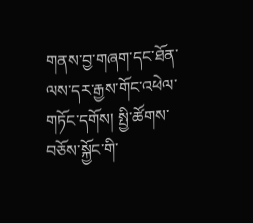གནས་བྱ་གཞག་དང་ཐོན་ལས་དར་རྒྱས་གོང་འཕེལ་གཏོང་དགོས། སྤྱི་ཚོགས་བཅོས་སྐྱོང་གི་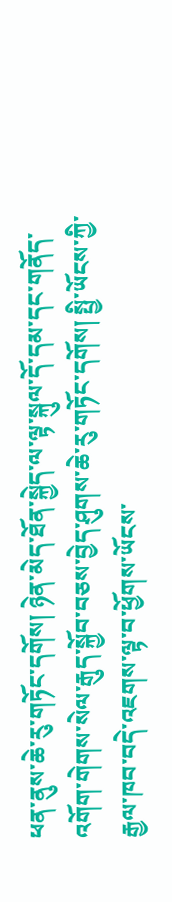ཕན་ནུས་ཆེ་རུ་གཏོང་དགོས། ཉེན་མེད་ཐོན་སྐྱེད་ལ་ལྟ་སྐུལ་དོ་དམ་དང་གནོད་འགོག་གེགས་སེལ་རྒུད་སྐྱོབ་བཅས་བྱེད་ཤུགས་ཆེ་རུ་གཏོང་དགོས། སྤྱི་ཡོངས་ཀྱི་རྒྱལ་ཁབ་བདེ་འཇགས་ལྟ་བ་ཕྱོགས་ཡོངས་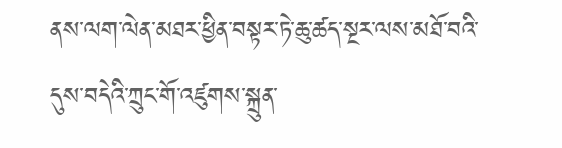ནས་ལག་ལེན་མཐར་ཕྱིན་བསྟར་ཏེ་ཆུ་ཚད་སྔར་ལས་མཐོ་བའི་དུས་བདེའི་ཀྲུང་གོ་འཛུགས་སྐྲུན་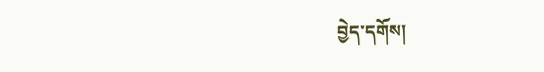བྱེད་དགོས།